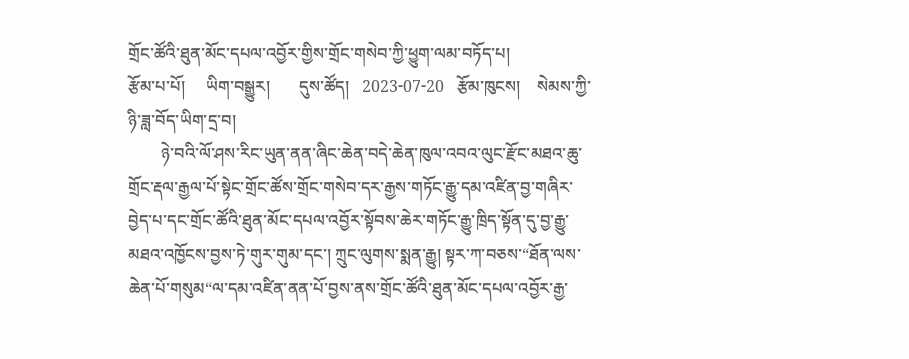གྲོང་ཚོའི་ཐུན་མོང་དཔལ་འབྱོར་གྱིས་གྲོང་གསེབ་ཀྱི་ཕྱུག་ལམ་བཏོད་པ།
རྩོམ་པ་པོ།     ཡིག་བསྒྱུར།       དུས་ཚོད།   2023-07-20   རྩོམ་ཁུངས།    སེམས་ཀྱི་ཉི་ཟླ་བོད་ཡིག་དྲ་བ།
        ཉེ་བའི་ལོ་ཤས་རིང་ཡུན་ནན་ཞིང་ཆེན་བདེ་ཆེན་ཁུལ་འབའ་ལུང་རྫོང་མཐའ་ཆུ་གྲོང་རྡལ་རྒྱལ་པོ་སྟེང་གྲོང་ཚོས་གྲོང་གསེབ་དར་རྒྱས་གཏོང་རྒྱུ་དམ་འཛིན་བྱ་གཞིར་བྱེད་པ་དང་གྲོང་ཚོའི་ཐུན་མོང་དཔལ་འབྱོར་སྟོབས་ཆེར་གཏོང་རྒྱུ་ཁྲིད་སྟོན་དུ་བྱ་རྒྱུ་མཐའ་འཁྱོངས་བྱས་ཏེ་གུར་གུམ་དང་། ཀྲུང་ལུགས་སྨན་རྒྱུ། སྟར་ཀ་བཅས་“ཐོན་ལས་ཆེན་པོ་གསུམ“ལ་དམ་འཛིན་ནན་པོ་བྱས་ནས་གྲོང་ཚོའི་ཐུན་མོང་དཔལ་འབྱོར་རྒྱ་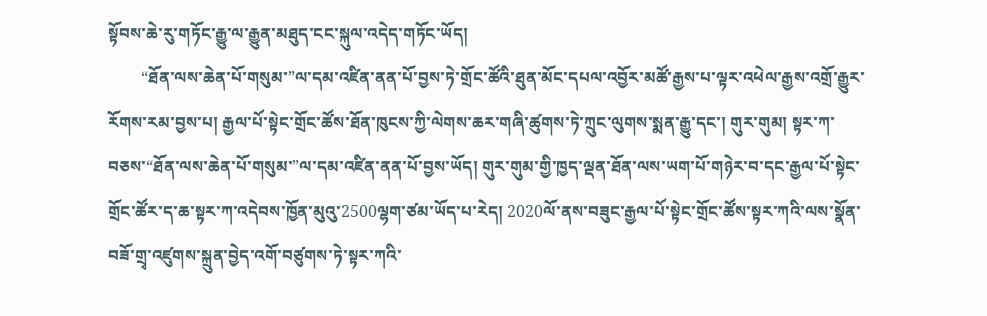སྟོབས་ཆེ་རུ་གཏོང་རྒྱུ་ལ་རྒྱུན་མཐུད་ངང་སྐུལ་འདེད་གཏོང་ཡོད།
        “ཐོན་ལས་ཆེན་པོ་གསུམ་”ལ་དམ་འཛིན་ནན་པོ་བྱས་ཏེ་གྲོང་ཚོའི་ཐུན་མོང་དཔལ་འབྱོར་མཚོ་རྒྱས་པ་ལྟར་འཕེལ་རྒྱས་འགྲོ་རྒྱུར་རོགས་རམ་བྱས་པ། རྒྱལ་པོ་སྟེང་གྲོང་ཚོས་ཐོན་ཁུངས་ཀྱི་ལེགས་ཆར་གཞི་ཚུགས་ཏེ་ཀྲུང་ལུགས་སྨན་རྒྱུ་དང་། གུར་གུམ། སྟར་ཀ་བཅས་“ཐོན་ལས་ཆེན་པོ་གསུམ་”ལ་དམ་འཛིན་ནན་པོ་བྱས་ཡོད། གུར་གུམ་གྱི་ཁྱད་ལྡན་ཐོན་ལས་ཡག་པོ་གཉེར་བ་དང་རྒྱལ་པོ་སྟེང་གྲོང་ཚོར་ད་ཆ་སྟར་ཀ་འདེབས་ཁྱོན་མུའུ་2500ལྷག་ཙམ་ཡོད་པ་རེད། 2020ལོ་ནས་བཟུང་རྒྱལ་པོ་སྟེང་གྲོང་ཚོས་སྟར་ཀའི་ལས་སྣོན་བཟོ་གྲྭ་འཛུགས་སྐྲུན་བྱེད་འགོ་བཙུགས་ཏེ་སྟར་ཀའི་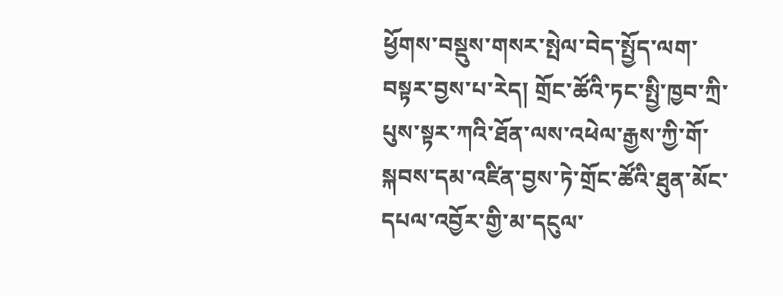ཕྱོགས་བསྡུས་གསར་སྤེལ་བེད་སྤྱོད་ལག་བསྟར་བྱས་པ་རེད། གྲོང་ཚོའི་ཏང་སྤྱི་ཁྱབ་ཀྲི་པུས་སྟར་ཀའི་ཐོན་ལས་འཕེལ་རྒྱས་ཀྱི་གོ་སྐབས་དམ་འཛིན་བྱས་ཏེ་གྲོང་ཚོའི་ཐུན་མོང་དཔལ་འབྱོར་གྱི་མ་དངུལ་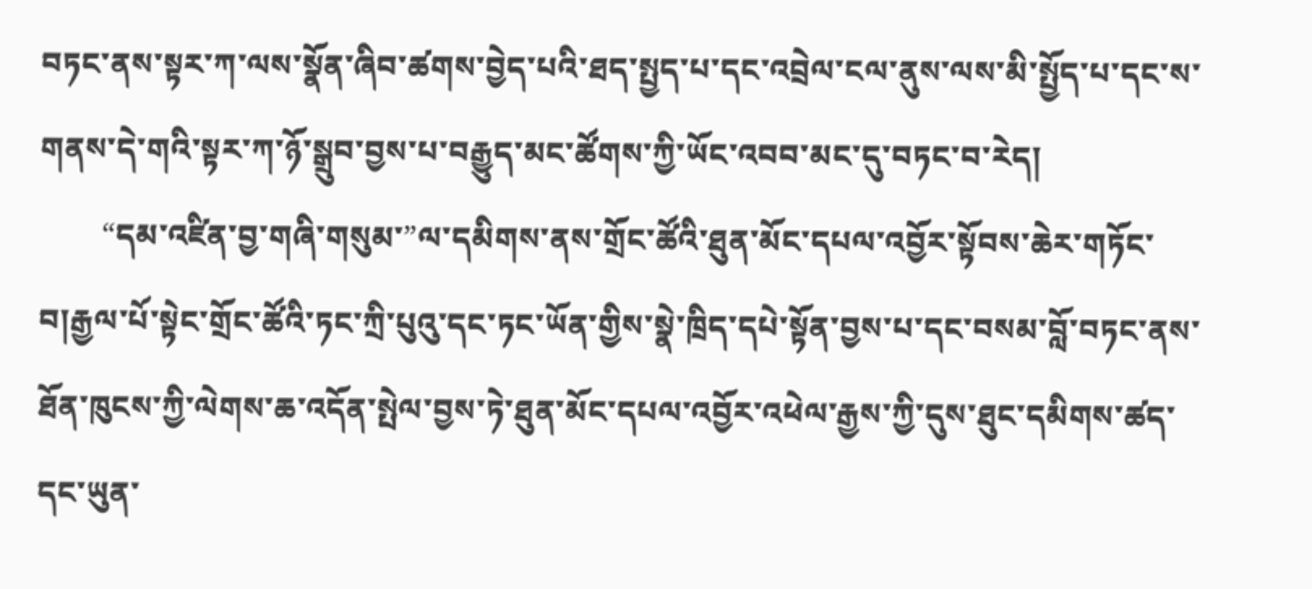བཏང་ནས་སྟར་ཀ་ལས་སྣོན་ཞིབ་ཚགས་བྱེད་པའི་ཐད་སྤྱད་པ་དང་འབྲེལ་ངལ་ནུས་ལས་མི་སྤྱོད་པ་དང་ས་གནས་དེ་གའི་སྟར་ཀ་ཉོ་སྒྲུབ་བྱས་པ་བརྒྱུད་མང་ཚོགས་ཀྱི་ཡོང་འབབ་མང་དུ་བཏང་བ་རེད།
        “དམ་འཛིན་བྱ་གཞི་གསུམ་”ལ་དམིགས་ནས་གྲོང་ཚོའི་ཐུན་མོང་དཔལ་འབྱོར་སྟོབས་ཆེར་གཏོང་བ།རྒྱལ་པོ་སྟེང་གྲོང་ཚོའི་ཏང་ཀྲི་པུའུ་དང་ཏང་ཡོན་གྱིས་སྣེ་ཁྲིད་དཔེ་སྟོན་བྱས་པ་དང་བསམ་བློ་བཏང་ནས་ཐོན་ཁུངས་ཀྱི་ལེགས་ཆ་འདོན་སྤེལ་བྱས་ཏེ་ཐུན་མོང་དཔལ་འབྱོར་འཕེལ་རྒྱས་ཀྱི་དུས་ཐུང་དམིགས་ཚད་དང་ཡུན་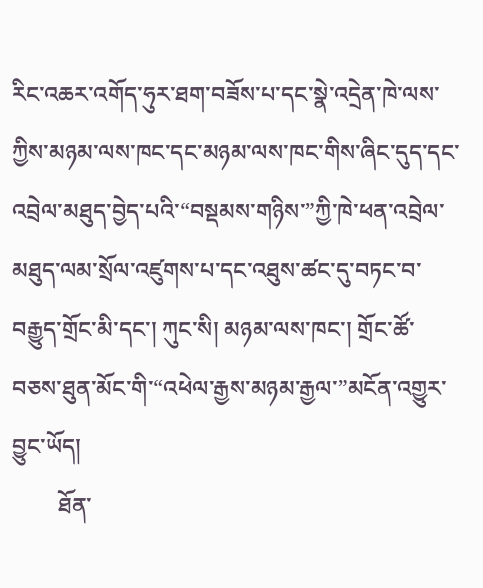རིང་འཆར་འགོད་ཧུར་ཐག་བཟོས་པ་དང་སྣེ་འདྲེན་ཁེ་ལས་ཀྱིས་མཉམ་ལས་ཁང་དང་མཉམ་ལས་ཁང་གིས་ཞིང་དུད་དང་འབྲེལ་མཐུད་བྱེད་པའི་“བསྡམས་གཉིས་”ཀྱི་ཁེ་ཕན་འབྲེལ་མཐུད་ལམ་སྲོལ་འཛུགས་པ་དང་འཐུས་ཚང་དུ་བཏང་བ་བརྒྱུད་གྲོང་མི་དང་། ཀུང་སི། མཉམ་ལས་ཁང་། གྲོང་ཚོ་བཅས་ཐུན་མོང་གི་“འཕེལ་རྒྱས་མཉམ་རྒྱལ་”མངོན་འགྱུར་བྱུང་ཡོད།
        ཐོན་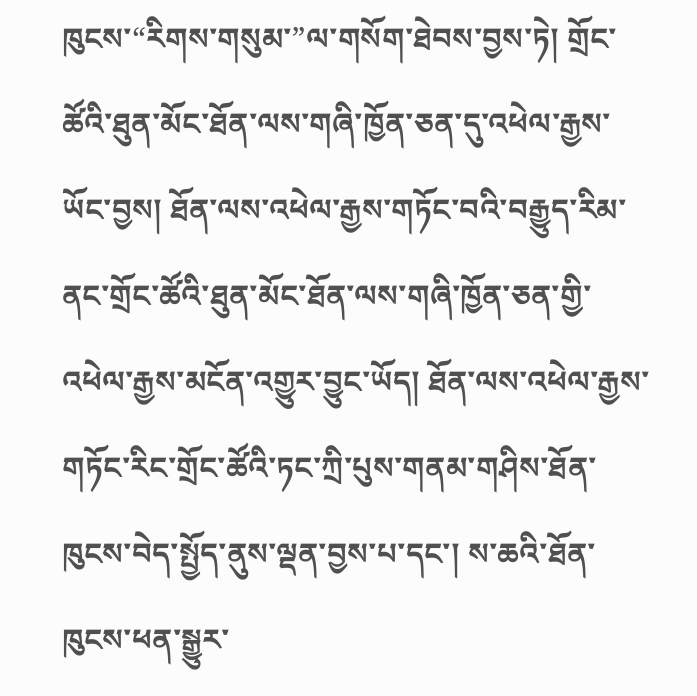ཁུངས་“རིགས་གསུམ་”ལ་གསོག་ཐེབས་བྱས་ཏེ། གྲོང་ཚོའི་ཐུན་མོང་ཐོན་ལས་གཞི་ཁྱོན་ཅན་དུ་འཕེལ་རྒྱས་ཡོང་བྱས། ཐོན་ལས་འཕེལ་རྒྱས་གཏོང་བའི་བརྒྱུད་རིམ་ནང་གྲོང་ཚོའི་ཐུན་མོང་ཐོན་ལས་གཞི་ཁྱོན་ཅན་གྱི་འཕེལ་རྒྱས་མངོན་འགྱུར་བྱུང་ཡོད། ཐོན་ལས་འཕེལ་རྒྱས་གཏོང་རིང་གྲོང་ཚོའི་ཏང་ཀྲི་པུས་གནམ་གཤིས་ཐོན་ཁུངས་བེད་སྤྱོད་ནུས་ལྡན་བྱས་པ་དང་། ས་ཆའི་ཐོན་ཁུངས་ཕན་སྒྱུར་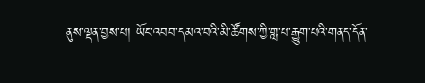ནུས་ལྡན་བྱས་པ། ཡོང་འབབ་དམའ་བའི་མི་ཚོགས་ཀྱི་གླ་པ་རྒྱུག་པའི་གནད་དོན་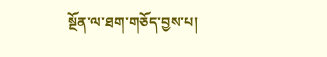སྔོན་ལ་ཐག་གཅོད་བྱས་པ།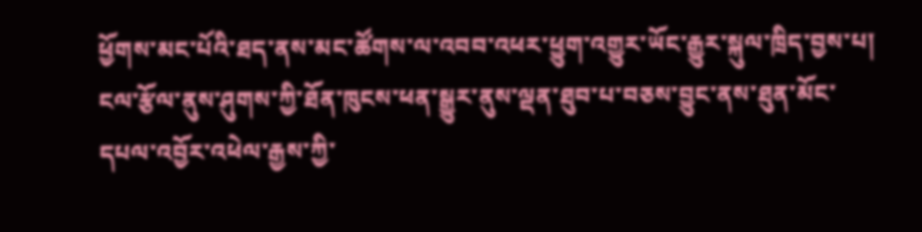ཕྱོགས་མང་པོའི་ཐད་ནས་མང་ཚོགས་ལ་འབབ་འཕར་ཕྱུག་འགྱུར་ཡོང་རྒྱུར་སྐུལ་ཁྲིད་བྱས་པ། ངལ་རྩོལ་ནུས་ཤུགས་ཀྱི་ཐོན་ཁུངས་ཕན་སྒྱུར་ནུས་ལྡན་ཐུབ་པ་བཅས་བྱུང་ནས་ཐུན་མོང་དཔལ་འབྱོར་འཕེལ་རྒྱས་ཀྱི་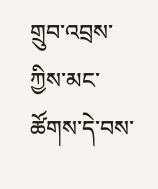གྲུབ་འབྲས་ཀྱིས་མང་ཚོགས་དེ་བས་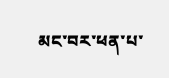མང་བར་ཕན་པ་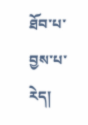ཐོབ་པ་བྱས་པ་རེད།